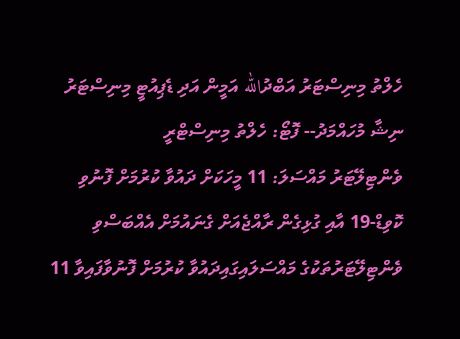ހެލްތު މިނިސްޓަރު އަބްދުالله އަމީން އަދި ޑެޕިއުޓީ މިނިސްޓަރު ނިޝާ މުހައްމަދު-- ފޮޓޯ: ހެލްތު މިނިސްޓްރީ
ވެންޓިލޭޓަރު މައްސަލަ: 11 މީހަކަށް ދައުވާ ކުރުމަށް ފޮނުވި
ކޮވިޑް-19 އާއި ގުޅިގެން ރާއްޖެއަށް ގެނައުމަށް އެއްބަސްވި ވެންޓިލޭޓަރުތަކުގެ މައްސަލައިގައިދައުވާ ކުރުމަށް ފޮނުވާފައިވާ 11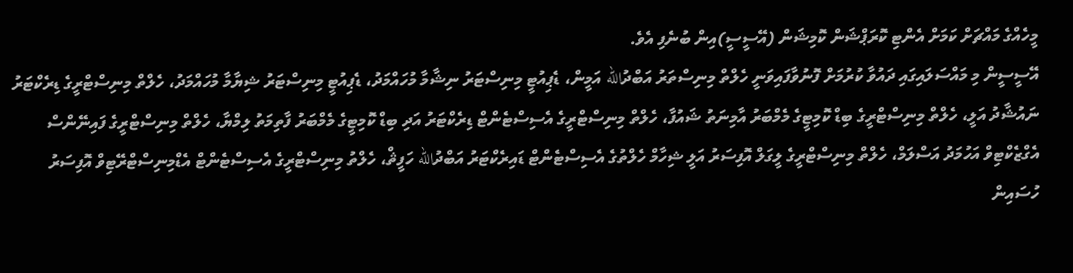މީހެއްގެ މައްޗަށް ކަމަށް އެންޓި ކޮރަޕްޝަން ކޮމިޝަން (އޭސީސީ)އިން ބުނެފި އެވެ.
އޭސީސީން މި މައްސަލައިގައި ދައުވާ ކުރުމަށް ފޮނުވާފައިވަނީ ހެލްތް މިނިސްތަރު އަބްދުالله އަމީން، ޑެޕިއުޓީ މިނިސްޓަރު ނިޝާމާ މުހައްމަދު، ޑެޕިއުޓީ މިނިސްޓަރު ޝިޔާމާ މުހައްމަދު، ހެލްތް މިނިސްޓްރީގެ ޑިރެކްޓަރު ނައުޝާދު އަލީ، ހެލްތް މިނިސްޓްރީގެ ބިޑް ކޮމިޓީގެ މެމްބަރު އާމިނަތު ޝައުފާ، ހެލްތް މިނިސްޓްރީގެ އެސިސްޓެންޓް ޑިރެކްޓަރު އަދި ބިޑް ކޮމިޓީގެ މެމްބަރު ފާތިމަތު ލިމްޔާ، ހެލްތް މިނިސްޓްރީގެ ފައިނޭންސް އެގްޒެކްޓިވް އަހުމަދު އަސްލަމް، ހެލްތް މިނިސްޓްރީގެ ލީގަލް އޮފިސަރު އަލީ ޝިހާމް ހެލްތުގެ އެސިސްޓެންޓް ޑައިރެކްޓަރު އަބްދުالله ހަފީޘް، ހެލްތު މިނިސްޓްރީގެ އެސިސްޓެންޓް އެޑްމިނިސްޓްރޭޓިވް އޮފިސަރު ހުސައިން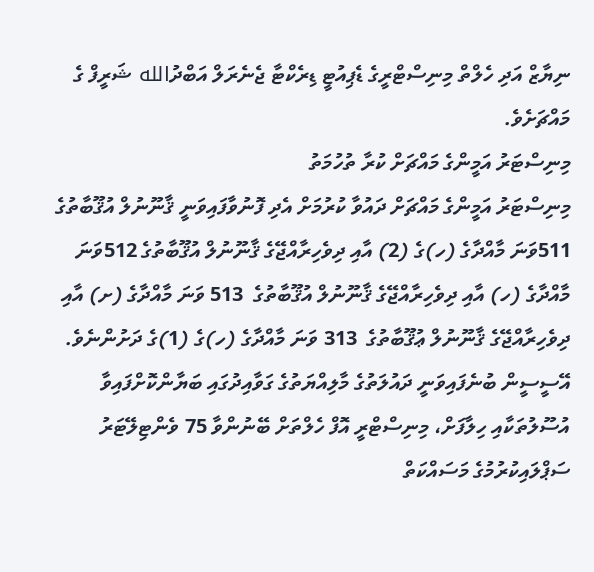ނިޔާޒް އަދި ހެލްތް މިނިސްޓްރީގެ ޑެޕިއުޓީ ޑިރެކްޓާ ޖެނެރަލް އަބްދުالله ޝަރީފް ގެ މައްޗަށެވެ.
މިނިސްޓަރު އަމީންގެ މައްޗަށް ކުރާ ތުހުމަތު
މިނިސްޓަރު އަމީންގެ މައްޗަށް ދައުވާ ކުރުމަށް އެދި ފޮނުވާފައިވަނީ ޤާނޫނުލް އުޤޫބާތުގެ 511ވަނަ މާއްދާގެ (ހ)ގެ (2) އާއި ދިވެހިރާއްޖޭގެ ޤާނޫނުލް އުޤޫބާތުގެ 512ވަނަ މާއްދާގެ (ހ) އާއި ދިވެހިރާއްޖޭގެ ޤާނޫނުލް އުޤޫބާތުގެ  513 ވަނަ މާއްދާގެ (ށ) އާއި ދިވެހިރާއްޖޭގެ ޤާނޫނުލް ޢުޤޫބާތުގެ  313 ވަނަ މާއްދާގެ (ހ)ގެ (1)ގެ ދަށުންނެވެ.
އޭސީސީން ބުނެފައިވަނީ ދައުލަތުގެ މާލިއްޔަތުގެ ގަވާއިދުގައި ބަޔާންކޮށްފައިވާ އުސޫލުތަކާއި ހިލާފަށް، މިނިސްޓްރީ އޮފް ހެލްތަށް ބޭނުންވާ 75 ވެންޓިލޭޓަރު ސަޕްލައިކުރުމުގެ މަސައްކަތް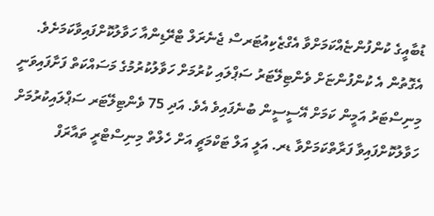ޑުބާއީގެ ކުންފުންޏެއްކަމަށްވާ އެގްޒެކިއުޓަރސް ޖެނެރަލް ޓްރޭޑިންއާ ހަވާލުކޮށްފައިވާކަމަށެވެ.
އެގޮތުން އެ ކުންފުންޏަށް ވެންޓިލޭޓަރު ސަޕްލައި ކުރުމަށް ހަވާލުކުރުމުގެ މަސައްކަތް ފަށާފައިވަނީ މިނިސްޓަރު އަމީން ކަމަށް އޭސީސީން ބުނެފައިވެ އެވެ. އަދި 75 ވެންޓިލޭޓަރ ސަޕްލައިކުރުމަށް ހަވާލުކޮށްފައިވާ ފަރާތްކަމަށްވާ ޑރ. އަލީ އަލް ޓަކްމަޗީ އަށް ހެލްތް މިނިސްޓްރީ ތައާރަފް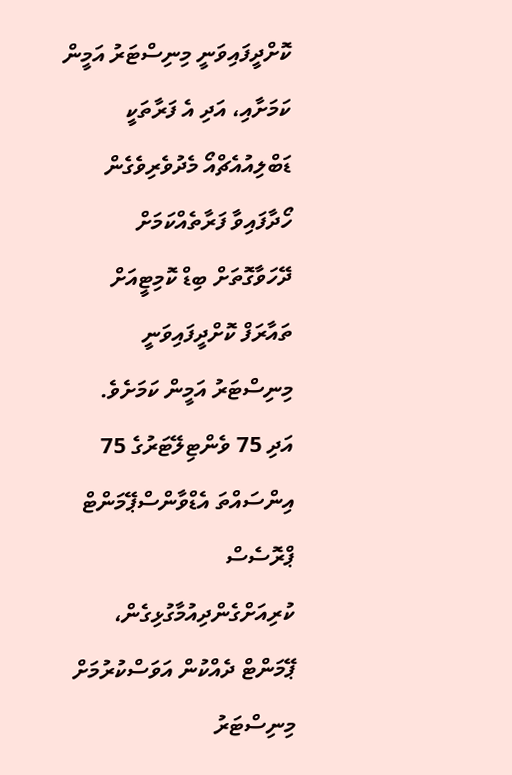ކޮށްދީފައިވަނީ މިނިސްޓަރު އަމީން ކަމަށާއި، އަދި އެ ފަރާތަކީ ޑަބްލިއުއެޗްއޯ މެދުވެރިވެގެން ހޯދާފައިވާ ފަރާތެއްކަމަށް ދޭހަވާގޮތަށް ބިޑް ކޮމިޓީއަށް ތައާރަފް ކޮށްދީފައިވަނީ މިނިސްޓަރު އަމީން ކަމަށެވެ.
އަދި 75 ވެންޓިލޭޓަރުގެ 75 އިންސައްތަ އެޑްވާންސްޕޭމަންޓް ޕްރޮސެސް ކުރިއަށްގެންދިއުމާގުޅިގެން، ޕޭމަންޓް ދެއްކުން އަވަސްކުރުމަށް މިނިސްޓަރު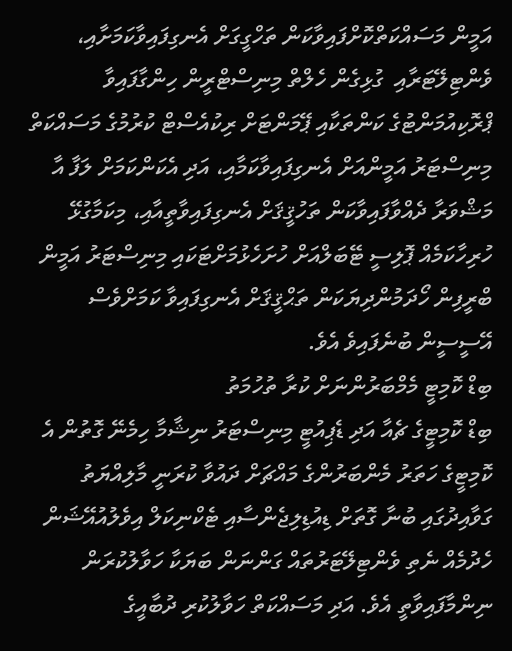އަމީން މަސައްކަތްކޮށްފައިވާކަން ތަހްގީގަށް އެނގިފައިވާކަމަށާއި، ވެންޓިލޭޓަރާއި  ގުޅިގެން ހެލްތް މިނިސްޓްރީން ހިންގާފައިވާ ޕްރޮކިއުމަންޓުގެ ކަންތަކާއި ޕޭމަންޓަށް ރިކުއެސްޓް ކުރުމުގެ މަސައްކަތް މިނިސްޓަރު އަމީންއަށް އެނގިފައިވާކަމާއި، އަދި އެކަންކަމަށް ލަފާ އާ މަޝްވަރާ ދެއްވާފައިވާކަން ތަހުޤީޤަށް އެނގިފައިވާތީއާއި، މިކަމާގުޅޭ ހުރިހާކަމެއް ޕޮލިސީ ޓޭބަލްއަށް ހުށަހެޅުމަށްޓަކައި މިނިސްޓަރު އަމީން ބްރީފިން ހޯދަމުންދިޔަކަން ތަޙްޤީޤަށް އެނގިފައިވާ ކަމަށްވެސް އޭސީސީން ބުނެފައިވެ އެވެ.
ބިޑް ކޮމިޓީ މެމްބަރުންނަށް ކުރާ ތުހުމަތު
ބިޑް ކޮމިޓީގެ ޗެއާ އަދި ޑެޕިއުޓީ މިނިސްޓަރު ނިޝާމާ ހިމެނޭ ގޮތުން އެ ކޮމިޓީގެ ހަތަރު މެންބަރުންގެ މައްޗަށް ދައުވާ ކުރަނީ މާލިއްޔަތު ގަވާއިދުގައި ބުނާ ގޮތަށް ޑިއުޑިލިޖެންސާއި ޓެކްނިކަލް އިވެލުއުއޭޝަން ހެދުމެއް ނެތި ވެންޓިލޭޓަރުތައް ގަންނަން ބަޔަކާ ހަވާލުކުރަން ނިންމާފައިވާތީ އެވެ. އަދި މަސައްކަތް ހަވާލުކުރި ދުބާއީގެ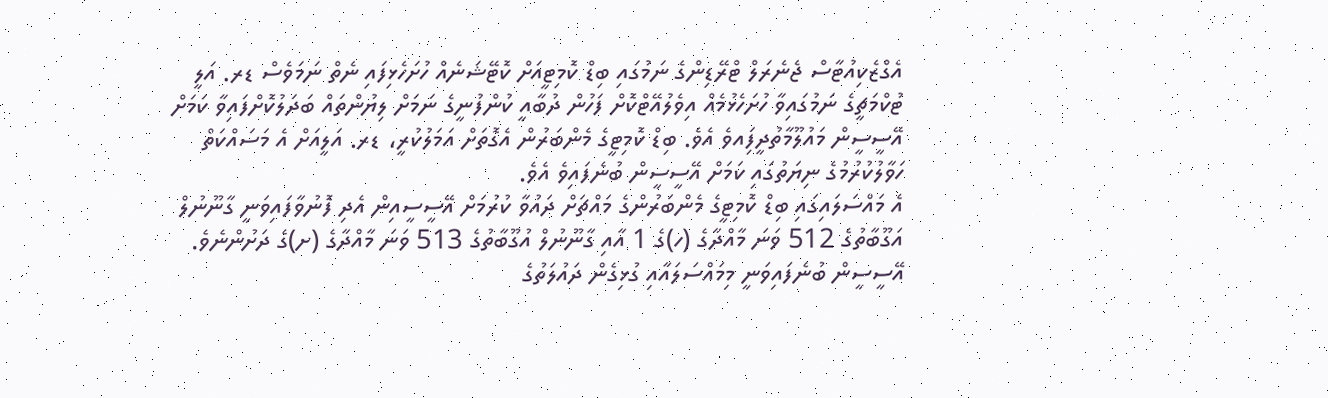އެގްޒެކިއުޓާސް ޖެނެރަލް ޓްރޭޑިންގެ ނަމުގައި ބިޑް ކޮމިޓީއަށް ކޮޓޭޝަނެއް ހުށަހެޅިފައި ނެތް ނަމަވެސް ޑރ. އަލީ ޓުކްމަޗީގެ ނަމުގައިވާ ހުށަހެޅުމެއް އިވެލުއޭޓްކޮށް ފަހުން ދުބާއީ ކުންފުނީގެ ނަމަށް ލިޔުންތައް ބަދަލުކޮށްފައިވާ ކަމަށް އޭސީސީން މައުލޫމާތުދީފަިއވެ އެވެ. ބިޑް ކޮމިޓީގެ މެންބަރުން އެގޮތަށް އަމަލުކުރީ، ޑރ. އަލީއަށް އެ މަސައްކަތް ހަވާލުކުރުމުގެ ނިޔަތުގައި ކަމަށް އޭސީސީން ބުނެފައިވެ އެވެ.
އެ މައްސަލައިގައި ބިޑް ކޮމިޓީގެ މެންބަރުންގެ މައްޗަށް ދައުވާ ކުރުމަށް އޭސީސީއިން އެދި ފޮނުވާފައިވަނީ ގާނޫނުލް އަގޫބާތުގެ 512 ވަނަ މާއްދާގެ (ހ)ގެ 1 އާއި ގާނޫނުލް އުގޫބާތުގެ 513 ވަނަ މާއްދާގެ (ށ)ގެ ދަށުންނެވެ.
އޭސީސީން ބުނެފައިވަނީ މިމައްސަލައާއި ގުޅިގެން ދައުލަތުގެ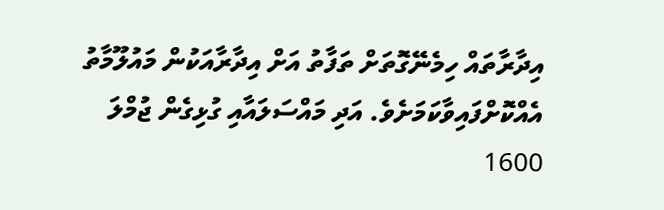އިދާރާތައް ހިމެނޭގޮތަށް ތަފާތު އަށް އިދާރާއަކުން މައުލޫމާތު އެއްކޮށްފައިވާކަމަށެވެ. އަދި މައްސަލައާއި ގުޅިގެން ޖުމްލަ 1600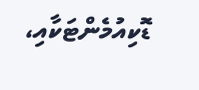ޑޮކިއުމެންޓަކާއި،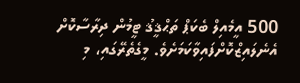500 އީމެއިލް ބެކަޕް ތަޙްޤީޤު ޓީމުން ދިރާސާކޮށް އެނެލައިޒްކޮށްފައިވާކަމަށެވެ. މީގެތެރޭގައި، މި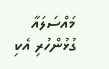މައްސަލައާ ގުޅުންހުރި އެކި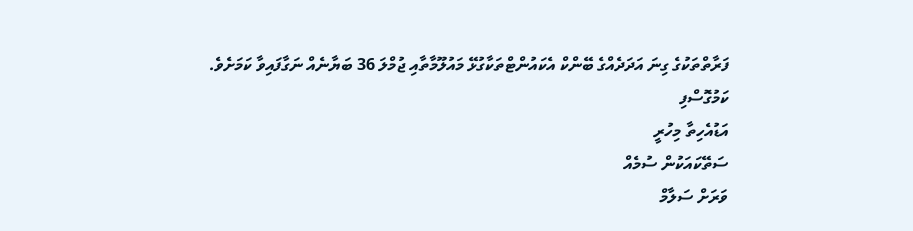ފަރާތްތަކުގެ ގިނަ އަދަދެއްގެ ބޭންކް އެކައުންޓްތަކާގުޅޭ މައުލޫމާތާއި ޖުމްލަ 36 ބަޔާނެއް ނަގާފައިވާ ކަމަށެވެ.
ކަމުގޮސްފި
އަޑުއެހިތާ މިހުރީ
ސަތޭކައަކުން ސުމެއް
ވަރަށް ސަލާމް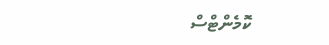ކޮމެންޓްސް